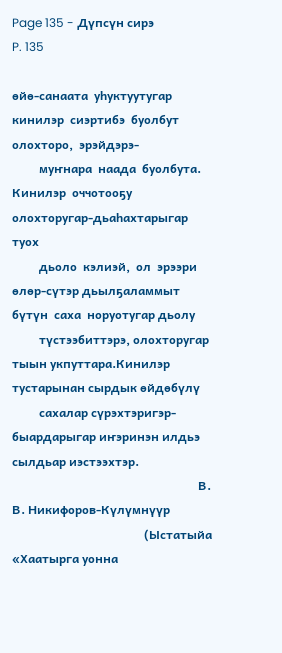Page 135 - Дүпсүн сирэ
P. 135

өйө-санаата  уһуктуутугар  кинилэр  сиэртибэ  буолбут  олохторо,  эрэйдэрэ-
         муҥнара  наада  буолбута.  Кинилэр  оччотооҕу олохторугар-дьаһахтарыгар  туох
         дьоло  кэлиэй,  ол  эрээри өлөр-сүтэр дьылҕаламмыт бүтүн  саха  норуотугар дьолу
         түстээбиттэрэ, олохторугар тыын укпуттара.Кинилэр тустарынан сырдык өйдөбүлү
         сахалар сүрэхтэригэр-быардарыгар иҥэринэн илдьэ сылдьар иэстээхтэр.
                                                              В. В. Никифоров-Күлүмнүүр
                                            (Ыстатыйа  «Хаатырга уонна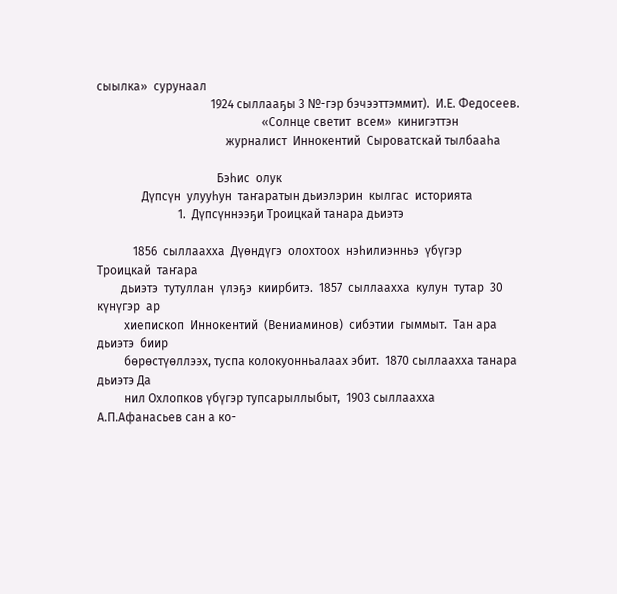сыылка»  сурунаал
                                      1924 сыллааҕы 3 №-гэр бэчээттэммит).  И.Е. Федосеев.
                                                       «Солнце светит  всем»  кинигэттэн
                                           журналист  Иннокентий  Сыроватскай тылбааһа

                                        Бэһис  олук
               Дүпсүн  улууһун  таҥаратын дьиэлэрин  кылгас  историята
                           1.  Дүпсүннээҕи Троицкай танара дьиэтэ

            1856  сыллаахха  Дүөндүгэ  олохтоох  нэһилиэнньэ  үбүгэр  Троицкай  таҥара
        дьиэтэ  тутуллан  үлэҕэ  киирбитэ.  1857  сыллаахха  кулун  тутар  30  күнүгэр  ар
         хиепископ  Иннокентий  (Вениаминов)  сибэтии  гыммыт.  Тан ара  дьиэтэ  биир
         бөрөстүөллээх, туспа колокуонньалаах эбит.  1870 сыллаахха танара дьиэтэ Да
         нил Охлопков үбүгэр тупсарыллыбыт,  1903 сыллаахха А.П.Афанасьев сан а ко-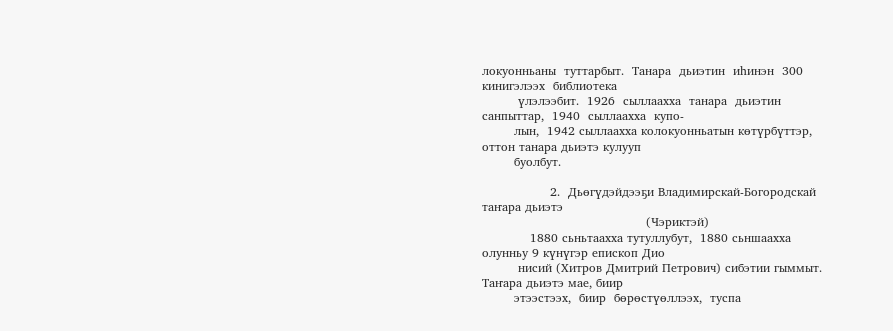локуонньаны  туттарбыт.  Танара  дьиэтин  иһинэн  300  кинигэлээх  библиотека
         үлэлээбит.  1926  сыллаахха  танара  дьиэтин  санпыттар,  1940  сыллаахха  купо-
        лын,  1942 сыллаахха колокуонньатын көтүрбүттэр, оттон танара дьиэтэ кулууп
        буолбут.

                 2.  Дьөгүдэйдээҕи Владимирскай-Богородскай таҥара дьиэтэ
                                         (Чэриктэй)
            1880 сьньтаахха тутуллубут,  1880 сьншаахха олунньу 9 күнүгэр епископ Дио
         нисий (Хитров Дмитрий Петрович) сибэтии гыммыт. Таҥара дьиэтэ мае, биир
        этээстээх,  биир  бөрөстүөллээх,  туспа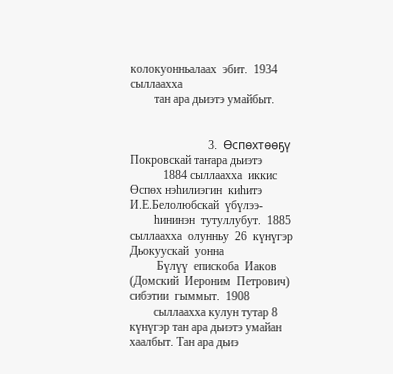колокуонньалаах  эбит.  1934  сыллаахха
        тан ара дьиэтэ умайбыт.


                          3.  Өспөхтөөҕү  Покровскай таҥара дьиэтэ
           1884 сыллаахха  иккис  Өспөх нэһилиэгин  киһитэ  И.Е.Белолюбскай  үбүлээ-
        һининэн  тутуллубут.  1885  сыллаахха  олунньу  26  күнүгэр  Дьокуускай  уонна
         Бүлүү  епискоба  Иаков  (Домский  Иероним  Петрович)  сибэтии  гыммыт.  1908
        сыллаахха кулун тутар 8  күнүгэр тан ара дьиэтэ умайан хаалбыт. Тан ара дьиэ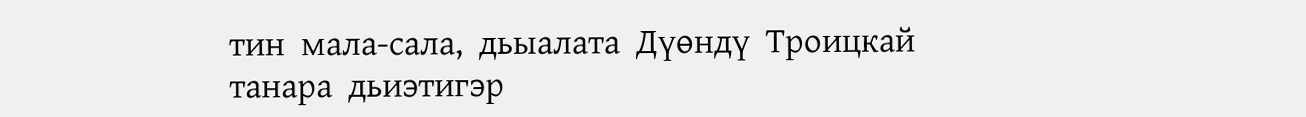тин  мала-сала,  дьыалата  Дүөндү  Троицкай  танара  дьиэтигэр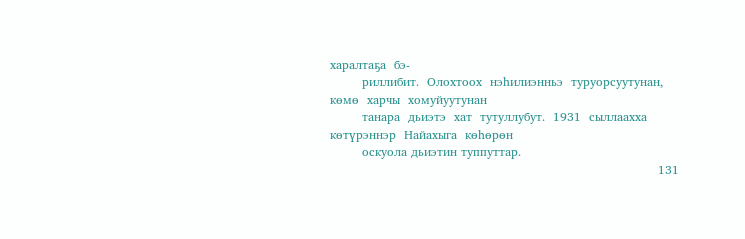харалтаҕа  бэ-
        риллибит.  Олохтоох  нэһилиэнньэ  туруорсуутунан,  көмө  харчы  хомуйуутунан
        танара  дьиэтэ  хат  тутуллубут.  1931  сыллаахха  көтүрэннэр  Найахыга  көһөрөн
        оскуола дьиэтин туппуттар.
                                                                                  131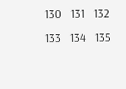130   131   132   133   134   135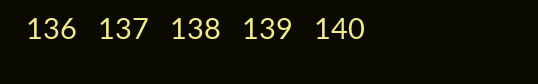136   137   138   139   140